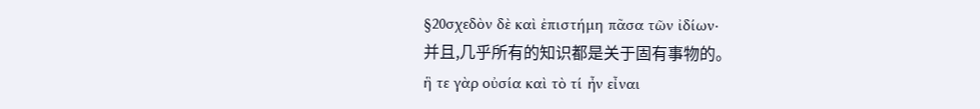§20σχεδὸν δὲ καὶ ἐπιστήμη πᾶσα τῶν ἰδίων·
并且,几乎所有的知识都是关于固有事物的。
ἣ τε γὰρ οὐσία καὶ τὸ τί ἦν εἶναι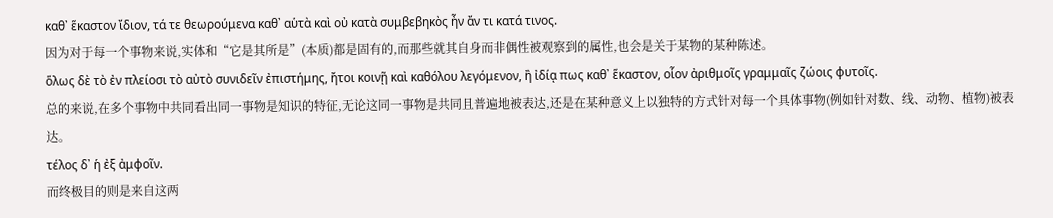καθ᾽ ἕκαστον ἴδιον, τά τε θεωρούμενα καθ᾽ αὑτὰ καὶ οὐ κατὰ συμβεβηκὸς ἦν ἄν τι κατά τινος.
因为对于每一个事物来说,实体和“它是其所是”(本质)都是固有的,而那些就其自身而非偶性被观察到的属性,也会是关于某物的某种陈述。
ὅλως δὲ τὸ ἐν πλείοσι τὸ αὐτὸ συνιδεῖν ἐπιστήμης, ἤτοι κοινῇ καὶ καθόλου λεγόμενον, ἢ ἰδίᾳ πως καθ᾽ ἕκαστον, οἷον ἀριθμοῖς γραμμαῖς ζώοις φυτοῖς.
总的来说,在多个事物中共同看出同一事物是知识的特征,无论这同一事物是共同且普遍地被表达,还是在某种意义上以独特的方式针对每一个具体事物(例如针对数、线、动物、植物)被表达。
τέλος δ᾽ ἡ ἐξ ἀμφοῖν.
而终极目的则是来自这两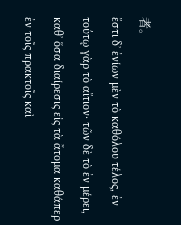者。
ἔστι δ᾽ ἐνίων μὲν τὸ καθόλου τέλος, ἐν τούτῳ γὰρ τὸ αἴτιον· τῶν δὲ τὸ ἐν μέρει, καθ᾽ ὅσα διαίρεσις εἰς τὰ ἄτομα καθάπερ ἐν τοῖς πρακτοῖς καὶ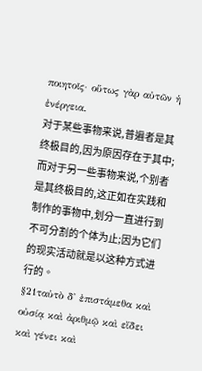ποιητοῖς· οὕτως γὰρ αὐτῶν ἡ ἐνέργεια.
对于某些事物来说,普遍者是其终极目的,因为原因存在于其中;而对于另一些事物来说,个别者是其终极目的,这正如在实践和制作的事物中,划分一直进行到不可分割的个体为止;因为它们的现实活动就是以这种方式进行的。
§21ταὐτὸ δ᾽ ἐπιστάμεθα καὶ οὐσίᾳ καὶ ἀριθμῷ καὶ εἴδει καὶ γένει καὶ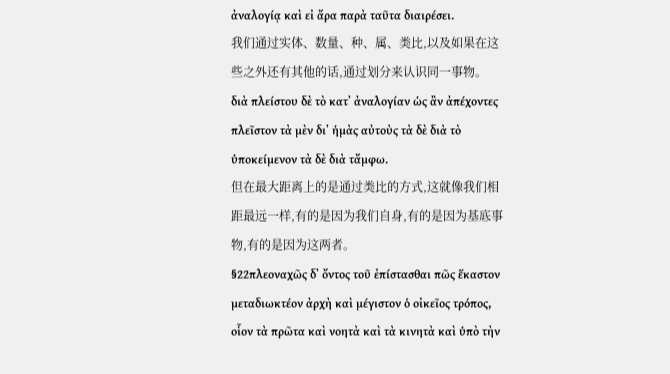ἀναλογίᾳ καὶ εἰ ἄρα παρὰ ταῦτα διαιρέσει.
我们通过实体、数量、种、属、类比,以及如果在这些之外还有其他的话,通过划分来认识同一事物。
διὰ πλείστου δὲ τὸ κατ᾽ ἀναλογίαν ὡς ἂν ἀπέχοντες πλεῖστον τὰ μὲν δι᾽ ἡμὰς αὐτοὺς τὰ δὲ διὰ τὸ ὑποκείμενον τὰ δὲ διὰ τἄμφω.
但在最大距离上的是通过类比的方式,这就像我们相距最远一样,有的是因为我们自身,有的是因为基底事物,有的是因为这两者。
§22πλεοναχῶς δ᾽ ὄντος τοῦ ἐπίστασθαι πῶς ἕκαστον μεταδιωκτέον ἀρχὴ καὶ μέγιστον ὁ οἰκεῖος τρόπος, οἷον τὰ πρῶτα καὶ νοητὰ καὶ τὰ κινητὰ καὶ ὑπὸ τὴν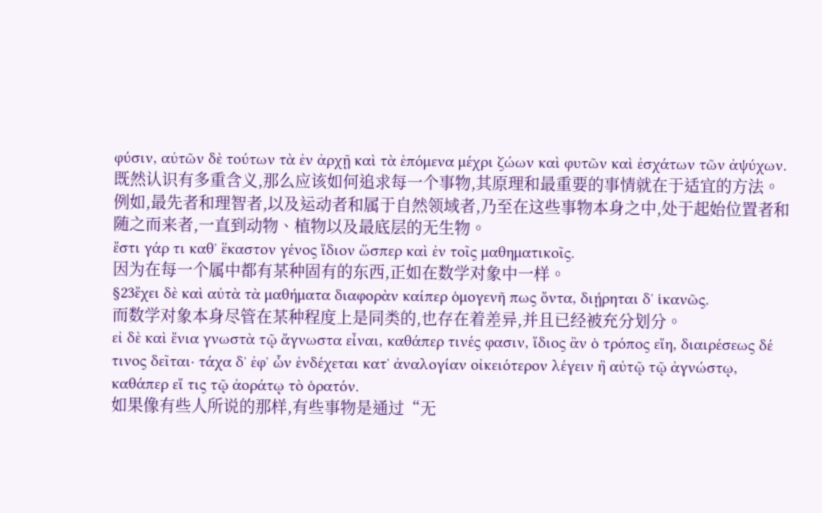φύσιν, αὐτῶν δὲ τούτων τὰ ἐν ἀρχῇ καὶ τὰ ἑπόμενα μέχρι ζώων καὶ φυτῶν καὶ ἐσχάτων τῶν ἀψύχων.
既然认识有多重含义,那么应该如何追求每一个事物,其原理和最重要的事情就在于适宜的方法。 例如,最先者和理智者,以及运动者和属于自然领域者,乃至在这些事物本身之中,处于起始位置者和随之而来者,一直到动物、植物以及最底层的无生物。
ἔστι γάρ τι καθ᾽ ἕκαστον γένος ἴδιον ὥσπερ καὶ ἐν τοῖς μαθηματικοῖς.
因为在每一个属中都有某种固有的东西,正如在数学对象中一样。
§23ἔχει δὲ καὶ αὐτὰ τὰ μαθήματα διαφορὰν καίπερ ὁμογενῆ πως ὄντα, διῄρηται δ᾽ ἱκανῶς.
而数学对象本身尽管在某种程度上是同类的,也存在着差异,并且已经被充分划分。
εἰ δὲ καὶ ἔνια γνωστὰ τῷ ἄγνωστα εἶναι, καθάπερ τινές φασιν, ἴδιος ἂν ὁ τρόπος εἴη, διαιρέσεως δέ τινος δεῖται· τάχα δ᾽ ἐφ᾽ ὧν ἐνδέχεται κατ᾽ ἀναλογίαν οἰκειότερον λέγειν ἢ αὐτῷ τῷ ἀγνώστῳ, καθάπερ εἴ τις τῷ ἀοράτῳ τὸ ὁρατόν.
如果像有些人所说的那样,有些事物是通过“无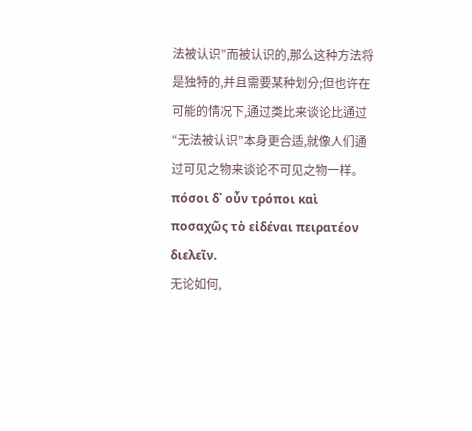法被认识”而被认识的,那么这种方法将是独特的,并且需要某种划分;但也许在可能的情况下,通过类比来谈论比通过“无法被认识”本身更合适,就像人们通过可见之物来谈论不可见之物一样。
πόσοι δ᾽ οὖν τρόποι καὶ ποσαχῶς τὸ εἰδέναι πειρατέον διελεῖν.
无论如何,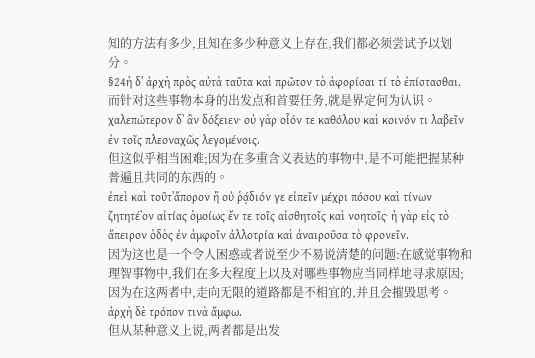知的方法有多少,且知在多少种意义上存在,我们都必须尝试予以划分。
§24ἡ δ᾽ ἀρχὴ πρὸς αὐτὰ ταῦτα καὶ πρῶτον τὸ ἀφορίσαι τί τὸ ἐπίστασθαι.
而针对这些事物本身的出发点和首要任务,就是界定何为认识。
χαλεπώτερον δ᾽ ἂν δόξειεν· οὐ γὰρ οἷόν τε καθόλου καὶ κοινόν τι λαβεῖν ἐν τοῖς πλεοναχῶς λεγομένοις.
但这似乎相当困难;因为在多重含义表达的事物中,是不可能把握某种普遍且共同的东西的。
ἐπεὶ καὶ τοῦτ᾽ἄπορον ἢ οὐ ῥᾴδιόν γε εἰπεῖν μέχρι πόσου καὶ τίνων ζητητέ᾽ον αἰτίας ὁμοίως ἔν τε τοῖς αἰσθητοῖς καὶ νοητοῖς· ἡ γὰρ εἰς τὸ ἄπειρον ὁδὸς ἐν ἀμφοῖν ἀλλοτρία καὶ ἀναιροῦσα τὸ φρονεῖν.
因为这也是一个令人困惑或者说至少不易说清楚的问题:在感觉事物和理智事物中,我们在多大程度上以及对哪些事物应当同样地寻求原因;因为在这两者中,走向无限的道路都是不相宜的,并且会摧毁思考。
ἀρχὴ δὲ τρόπον τινὰ ἄμφω.
但从某种意义上说,两者都是出发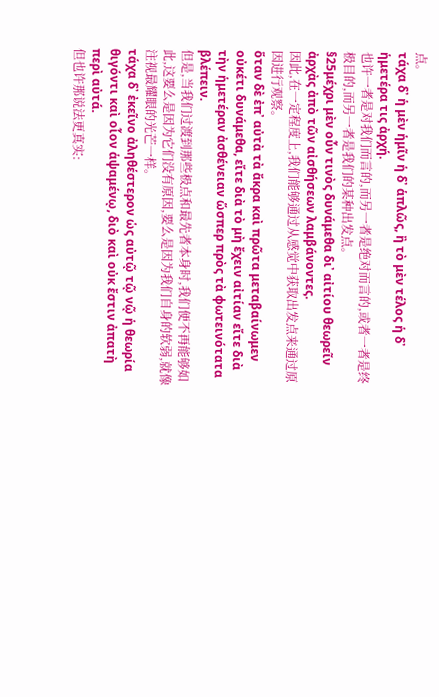点。
τάχα δ᾽ ἡ μὲν ἡμῖν ἡ δ᾽ ἁπλῶς, ἢ τὸ μὲν τέλος ἡ δ᾽ ἡμετέρα τις ἀρχή.
也许一者是对我们而言的,而另一者是绝对而言的,或者一者是终极目的,而另一者是我们的某种出发点。
§25μέχρι μὲν οὖν τινὸς δυνάμεθα δι᾽ αἰτίου θεωρεῖν ἀρχὰς ἀπὸ τῶν αἰσθήσεων λαμβάνοντες.
因此,在一定程度上,我们能够通过从感觉中获取出发点来通过原因进行观察。
ὅταν δὲ ἐπ᾽ αὐτὰ τὰ ἄκρα καὶ πρῶτα μεταβαίνωμεν οὐκέτι δυνάμεθα, εἴτε διὰ τὸ μὴ ἔχειν αἰτίαν εἴτε διὰ τὴν ἡμετέραν ἀσθένειαν ὥσπερ πρὸς τὰ φωτεινότατα βλέπειν.
但是,当我们过渡到那些极点和最先者本身时,我们便不再能够如此,这要么是因为它们没有原因,要么是因为我们自身的软弱,就像注视最耀眼的光芒一样。
τάχα δ᾽ ἐκεῖνο ἀληθέστερον ὡς αὐτῷ τῷ νῷ ἡ θεωρία θιγόντι καὶ οἷον ἁψαμένῳ, διὸ καὶ οὐκ ἔστιν ἀπατὴ περὶ αὐτά.
但也许那说法更真实: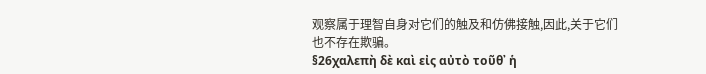观察属于理智自身对它们的触及和仿佛接触,因此,关于它们也不存在欺骗。
§26χαλεπὴ δὲ καὶ εἰς αὐτὸ τοῦθ᾽ ἡ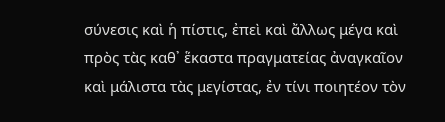σύνεσις καὶ ἡ πίστις, ἐπεὶ καὶ ἄλλως μέγα καὶ πρὸς τὰς καθ᾽ ἕκαστα πραγματείας ἀναγκαῖον καὶ μάλιστα τὰς μεγίστας, ἐν τίνι ποιητέον τὸν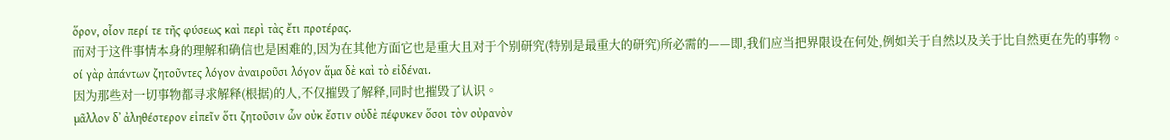ὅρον, οἷον περί τε τῆς φύσεως καὶ περὶ τὰς ἔτι προτέρας.
而对于这件事情本身的理解和确信也是困难的,因为在其他方面它也是重大且对于个别研究(特别是最重大的研究)所必需的——即,我们应当把界限设在何处,例如关于自然以及关于比自然更在先的事物。
οί γὰρ ἀπάντων ζητοῦντες λόγον ἀναιροῦσι λόγον ἅμα δὲ καὶ τὸ εἰδέναι.
因为那些对一切事物都寻求解释(根据)的人,不仅摧毁了解释,同时也摧毁了认识。
μᾶλλον δ᾽ ἀληθέστερον εἰπεῖν ὅτι ζητοῦσιν ὧν οὐκ ἔστιν οὐδὲ πέφυκεν ὅσοι τὸν οὐρανὸν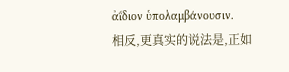ἀΐδιον ὑπολαμβάνουσιν.
相反,更真实的说法是,正如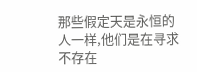那些假定天是永恒的人一样,他们是在寻求不存在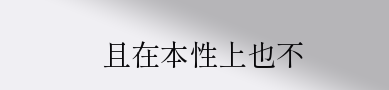且在本性上也不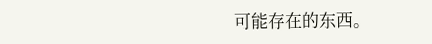可能存在的东西。